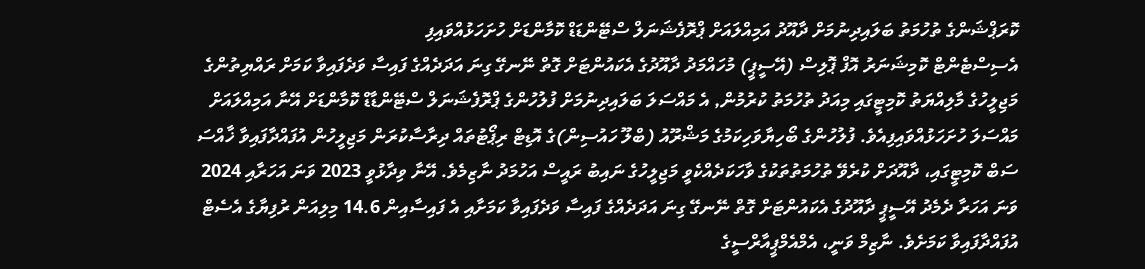ކޮރަޕްޝަންގެ ތުހުމަތު ބަލައިދިނުމަށް ދާއޫދު އަމިއްލައަށް ޕްރޮފެޝަނަލް ސްޓޭންޑަޑް ކޮމާންޑަށް ހުށަހަޅުއްވައިފި
އެސިސްޓެންޓް ކޮމިޝަނަރު އޮފް ޕޮލިސް (އޭސީޕީ) މުހައްމަދު ދާއޫދުގެ އެކައުންޓަށް ގޮތް ނޭނގޭ ގިނަ އަދަދެއްގެ ފައިސާ ވަދެފައިވާ ކަމަށް ރައްޔިތުންގެ މަޖިލީހުގެ މާލިއްޔަތު ކޮމިޓީގައި މިއަދު ތުހުމަތު ކުރުމުން, އެ މައްސަލަ ބަލައިދިނުމަށް ފުލުހުންގެ ޕްރޮފެޝަނަލް ސްޓޭންޑާޑް ކޮމާންޑަށް އޭނާ އަމިއްލައަށް މައްސަލަ ހުށަހަޅުއްވައިފިއެވެ. ފުލުހުންގެ ބޯހިޔާވަހިކަމުގެ މަޝްރޫއު (ބްލޫ ހައުސިން)ގެ އޮޑިޓް ރިޕޯޓުތައް ދިރާސާކުރަން މަޖިލީހުން އުފައްދާފައިވާ ޚާއްސަ ސަބް ކޮމިޓީގައި، ދާއޫދަށް ކުރެވޭ ތުހުމަތުތަކުގެ ވާހަކަދެއްކެވީ މަޖިލީހުގެ ނައިބު ރައީސް އަހުމަދު ނާޒިމެވެ. އޭނާ ވިދާޅުވީ 2023 ވަނަ އަހަރާއި 2024 ވަނަ އަހަރާ ދެމެދު އޭސީޕީ ދާއޫދުގެ އެކައުންޓަށް ގޮތް ނޭނގޭ ގިނަ އަދަދެއްގެ ފައިސާ ވަދެފައިވާ ކަމަށާއި އެ ފައިސާއިން 14.6 މިލިއަން ރުފިޔާގެ އެސެޓް އުފައްދާފައިވާ ކަމަށެވެ. ނާޒިމް ވަނީ، އެމްއެމްޕީއާރްސީގެ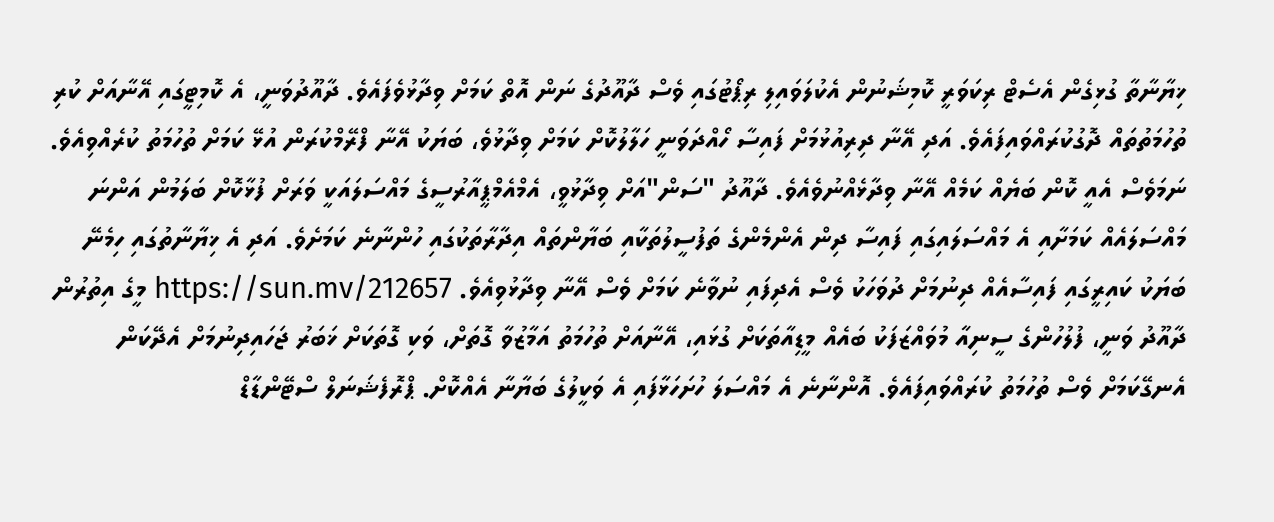ޚިޔާނާތާ ގުޅިގެން އެސެޓް ރިކަވަރީ ކޮމިޝަނުން އެކުލަވައިލި ރިޕޯޓުގައި ވެސް ދާއޫދުގެ ނަން އޮތް ކަމަށް ވިދާޅުވެފައެވެ. ދާއޫދުވަނީ، އެ ކޮމިޓީގައި އޭނާއަށް ކުރި ތުހުމަތުތައް ދޮގުކުރައްވައިފައެވެ. އަދި އޭނާ ދިރިއުޅުމަށް ފައިސާ ހޯއްދަވަނީ ހަލާލުކޮށް ކަމަށް ވިދާޅުވެ، ބަޔަކު އޭނާ ފްރޭމްކުރަން އުޅޭ ކަމަށް ތުހުމަތު ކުރެއްވިއެވެ. ނަމަވެސް އެއީ ކޮން ބަޔެއް ކަމެއް އޭނާ ވިދާޅެއްނުވެއެވެ. ދާއޫދު "ސަން"އަށް ވިދާޅުވީ، އެމްއެމްޕީއާރުސީގެ މައްސަލައަކީ ވަރަށް ފުޅާކޮށް ބަލަމުން އަންނަ މައްސަލައެއް ކަމަށާއި އެ މައްސަލައިގައި ފައިސާ ދިން އެންމެންގެ ތަފުސީލުތަކާއި ބަޔާންތައް އިދާރާތަކުގައި ހުންނާނެ ކަމަށެވެ. އަދި އެ ޚިޔާނާތުގައި ހިމެނޭ ބަޔަކު ކައިރީގައި ފައިސާއެއް ދިނުމަށް ދުވަހަކު ވެސް އެދިފައި ނުވާނެ ކަމަށް ވެސް އޭނާ ވިދާޅުވިއެވެ. https://sun.mv/212657 މީގެ އިތުރުން ދާއޫދު ވަނީ، ފުލުހުންގެ ސީނިއާ މުވައްޒަފަކު ބައެއް މީޑިއާތަކަށް ގުޅައި، އޭނާއަށް ތުހުމަތު އަމާޒުވާ ގޮތަށް، ވަކި ގޮތަކަށް ޚަބަރު ޖަހައިދިނުމަށް އެދޭކަން އެނގޭކަމަށް ވެސް ތުހުމަތު ކުރައްވައިފައެވެ. އޮންނާނެ އެ މައްސަލަ ހުށަހަޅާފައި އެ ވަކީލުގެ ބަޔާނާ އެއްކޮށް. ޕްރޮފެޝަނަލް ސްޓޭންޑާޑް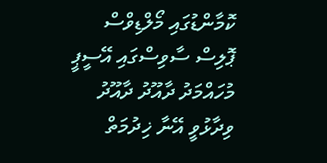ކޮމާންޑުގައި މޯލްޑިވްސް ޕޮލިސް ސާވިސްގައި އޭސީޕީ މުހައްމަދު ދާއޫދު ދާއޫދު ވިދާޅުވީ އޭނާ ޚިދުމަތް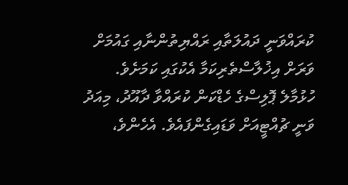ކުރައްވަނީ ދައުލަތާއި ރައްޔިތުންނާއި ގައުމަށް ވަރަށް އިޚުލާސްތެރިކަމާ އެކުގައި ކަމަށެވެ. ހުޅުމާލެ ޕޮލިސްގެ ހެޑްކަން ކުރައްވާ ދާއޫދު، މިއަދު ވަނީ ޗުއްޓީއަށް ވަޑައިގެންފައެވެ. އެހެންވެ،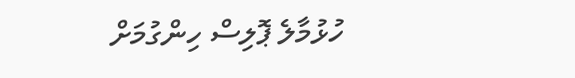ހުޅުމާލެ ޕޮލިސް ހިންގުމަށް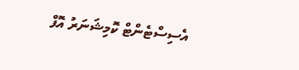އެސިސްޓެންޓް ކޮމިޝަނަރު އޮފް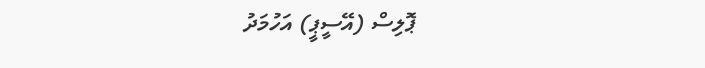ޕޮލިސް (އޭސީޕީ) އަހުމަދު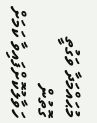މުޙައްމަދާ ވަގުތީ ގޮތުން ހަވާލުކޮށްފައިވާ ކަމަށް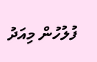ފުލުހުން މިއަދު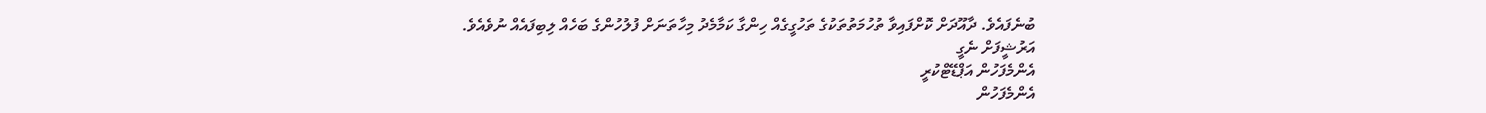ބުނެފައެވެ. ދާއޫދަށް ކޮށްފައިވާ ތުހުމަތުތަކުގެ ތަހުގީގެއް ހިންގާ ކަމާމެދު މިހާތަނަށް ފުލުހުންގެ ބަހެއް ލިބިފައެއް ނުވެއެވެ.
އަރުޝީފަށް ނެގީ
އެންމެފަހުން އަޕްޑޭޓްކުރީ
އެންމެފަހުން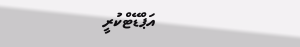އަޕްޑޭޓްކުރީ